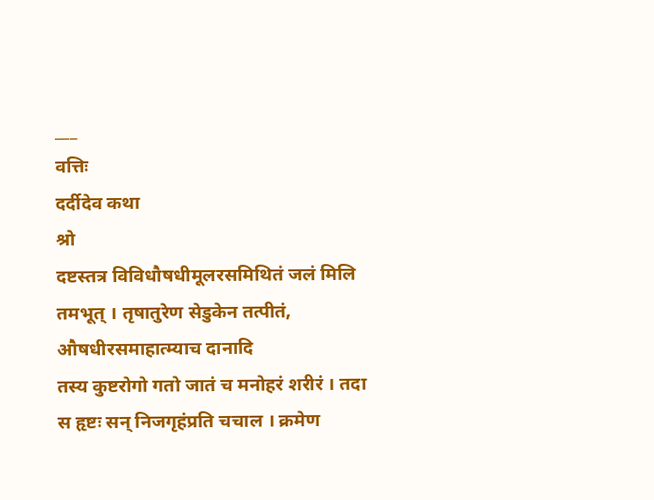___
वत्तिः
दर्दीदेव कथा
श्रो
दष्टस्तत्र विविधौषधीमूलरसमिथितं जलं मिलि तमभूत् । तृषातुरेण सेडुकेन तत्पीतं, औषधीरसमाहात्म्याच दानादि
तस्य कुष्टरोगो गतो जातं च मनोहरं शरीरं । तदा स हृष्टः सन् निजगृहंप्रति चचाल । क्रमेण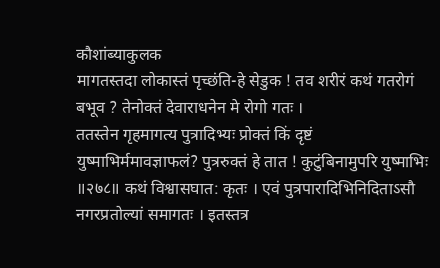कौशांब्याकुलक
मागतस्तदा लोकास्तं पृच्छंति-हे सेडुक ! तव शरीरं कथं गतरोगं बभूव ? तेनोक्तं देवाराधनेन मे रोगो गतः ।
ततस्तेन गृहमागत्य पुत्रादिभ्यः प्रोक्तं किं दृष्टं युष्माभिर्ममावज्ञाफलं? पुत्ररुक्तं हे तात ! कुटुंबिनामुपरि युष्माभिः ॥२७८॥ कथं विश्वासघात: कृतः । एवं पुत्रपारादिभिनिदिताऽसौ नगरप्रतोल्यां समागतः । इतस्तत्र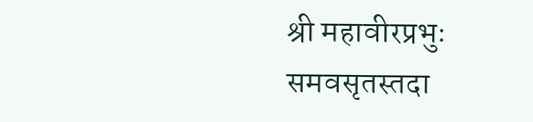श्री महावीरप्रभुः
समवसृतस्तदा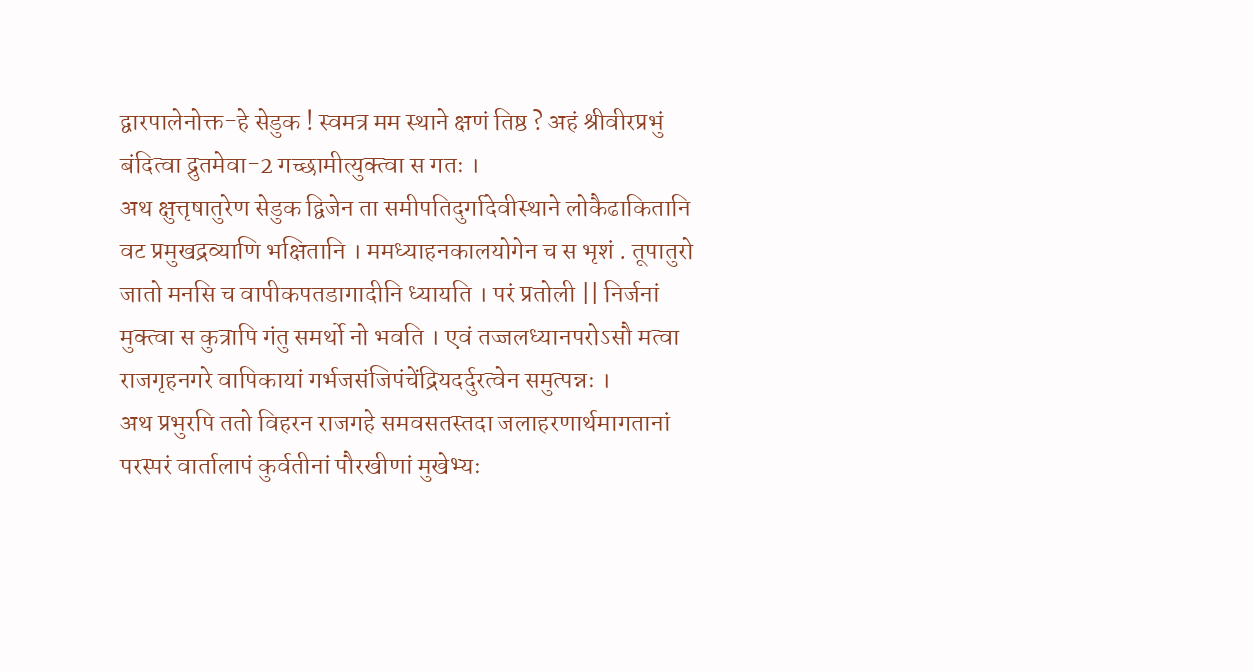द्वारपालेनोक्त-हे सेडुक ! स्वमत्र मम स्थाने क्षणं तिष्ठ ? अहं श्रीवीरप्रभुं बंदित्वा द्रुतमेवा-2 गच्छामीत्युक्त्वा स गतः ।
अथ क्षुत्तृषातुरेण सेडुक द्विजेन ता समीपतिदुर्गादेवीस्थाने लोकैढाकितानि वट प्रमुखद्रव्याणि भक्षितानि । ममध्याहनकालयोगेन च स भृशं . तूपातुरो जातो मनसि च वापीकपतडागादीनि ध्यायति । परं प्रतोली || निर्जनां मुक्त्वा स कुत्रापि गंतु समर्थो नो भवति । एवं तज्जलध्यानपरोऽसौ मत्वा राजगृहनगरे वापिकायां गर्भजसंजिपंचेंद्रियदर्दुरत्वेन समुत्पन्नः ।
अथ प्रभुरपि ततो विहरन राजगहे समवसतस्तदा जलाहरणार्थमागतानां परस्परं वार्तालापं कुर्वतीनां पौरखीणां मुखेभ्यः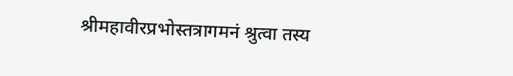श्रीमहावीरप्रभोस्तत्रागमनं श्रुत्वा तस्य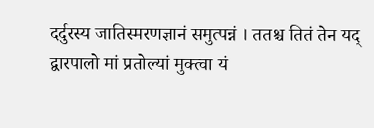दर्दुरस्य जातिस्मरणज्ञानं समुत्पन्नं । ततश्च तितं तेन यद् द्वारपालो मां प्रतोल्यां मुक्त्वा यं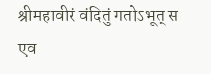श्रीमहावीरं वंदितुं गतोऽभूत् स एव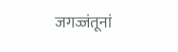जगज्जंतूनां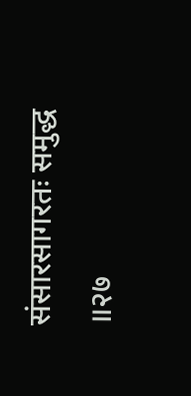संसारसागरतः समुद्ध
॥२७